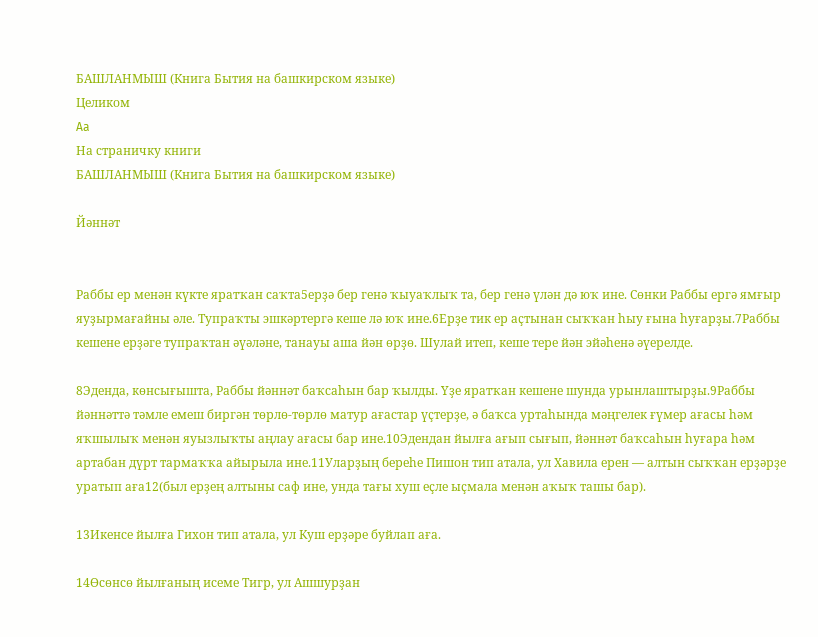БАШЛАНМЫШ (Книга Бытия на башкирском языке)
Целиком
Aa
На страничку книги
БАШЛАНМЫШ (Книга Бытия на башкирском языке)

Йәннәт


Раббы ер менән күкте яратҡан саҡта5ерҙә бер генә ҡыуаҡлыҡ та, бер генә үлән дә юҡ ине. Сөнки Раббы ергә ямғыр яуҙырмағайны әле. Тупраҡты эшкәртергә кеше лә юҡ ине.6Ерҙе тик ер аҫтынан сыҡҡан һыу ғына һуғарҙы.7Раббы кешене ерҙәге тупраҡтан әүәләне, танауы аша йән өрҙө. Шулай итеп, кеше тере йән эйәһенә әүерелде.

8Эденда, көнсығышта, Раббы йәннәт баҡсаһын бар ҡылды. Үҙе яратҡан кешене шунда урынлаштырҙы.9Раббы йәннәттә тәмле емеш биргән төрлө-төрлө матур ағастар үҫтерҙе, ә баҡса уртаһында мәңгелек ғүмер ағасы һәм яҡшылыҡ менән яуызлыҡты аңлау ағасы бар ине.10Эдендан йылға ағып сығып, йәннәт баҡсаһын һуғара һәм артабан дүрт тармаҡҡа айырыла ине.11Уларҙың береһе Пишон тип атала, ул Хавила ерен — алтын сыҡҡан ерҙәрҙе уратып аға12(был ерҙең алтыны саф ине, унда тағы хуш еҫле ыҫмала менән аҡыҡ ташы бар).

13Икенсе йылға Гихон тип атала, ул Куш ерҙәре буйлап аға.

14Өсөнсө йылғаның исеме Тигр, ул Ашшурҙан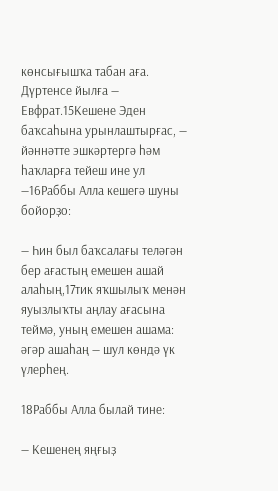көнсығышҡа табан аға. Дүртенсе йылға — Евфрат.15Кешене Эден баҡсаһына урынлаштырғас, — йәннәтте эшкәртергә һәм һаҡларға тейеш ине ул —16Раббы Алла кешегә шуны бойорҙо:

— Һин был баҡсалағы теләгән бер ағастың емешен ашай алаһың,17тик яҡшылыҡ менән яуызлыҡты аңлау ағасына теймә, уның емешен ашама: әгәр ашаһаң — шул көндә үк үлерһең.

18Раббы Алла былай тине:

— Кешенең яңғыҙ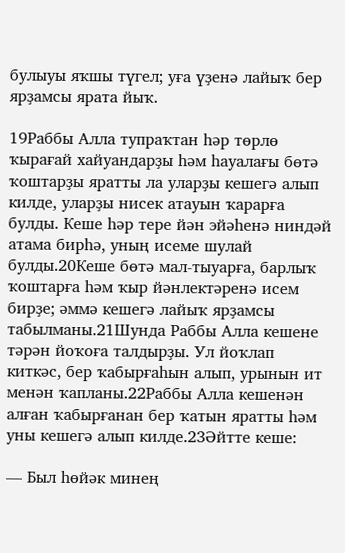булыуы яҡшы түгел; уға үҙенә лайыҡ бер ярҙамсы ярата йыҡ.

19Раббы Алла тупраҡтан һәр төрлө ҡырағай хайуандарҙы һәм һауалағы бөтә ҡоштарҙы яратты ла уларҙы кешегә алып килде, уларҙы нисек атауын ҡарарға булды. Кеше һәр тере йән эйәһенә ниндәй атама бирһә, уның исеме шулай булды.20Кеше бөтә мал-тыуарға, барлыҡ ҡоштарға һәм ҡыр йәнлектәренә исем бирҙе; әммә кешегә лайыҡ ярҙамсы табылманы.21Шунда Раббы Алла кешене тәрән йоҡоға талдырҙы. Ул йоҡлап киткәс, бер ҡабырғаһын алып, урынын ит менән ҡапланы.22Раббы Алла кешенән алған ҡабырғанан бер ҡатын яратты һәм уны кешегә алып килде.23Әйтте кеше:

— Был һөйәк минең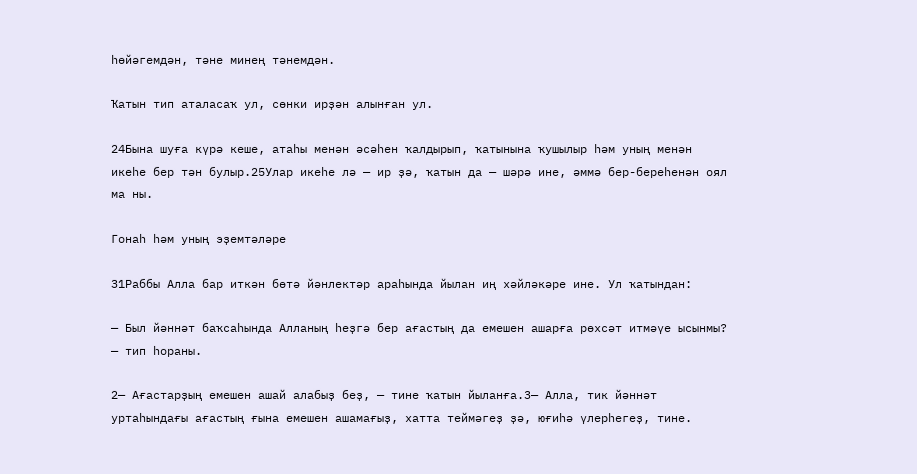һөйәгемдән, тәне минең тәнемдән.

Ҡатын тип аталасаҡ ул, сөнки ирҙән алынған ул.

24Бына шуға күрә кеше, атаһы менән әсәһен ҡалдырып, ҡатынына ҡушылыр һәм уның менән икеһе бер тән булыр.25Улар икеһе лә — ир ҙә, ҡатын да — шәрә ине, әммә бер-береһенән оял ма ны.

Гонаһ һәм уның эҙемтәләре

З1Раббы Алла бар иткән бөтә йәнлектәр араһында йылан иң хәйләкәре ине. Ул ҡатындан:

— Был йәннәт баҡсаһында Алланың һеҙгә бер ағастың да емешен ашарға рөхсәт итмәүе ысынмы? — тип һораны.

2— Ағастарҙың емешен ашай алабыҙ беҙ, — тине ҡатын йыланға.3— Алла, тик йәннәт уртаһындағы ағастың ғына емешен ашамағыҙ, хатта теймәгеҙ ҙә, юғиһә үлерһегеҙ, тине.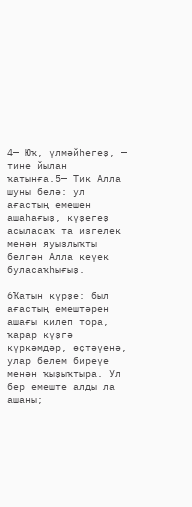4— Юҡ, үлмәйһегеҙ, — тине йылан ҡатынға.5— Тик Алла шуны белә: ул ағастың емешен ашаһағыҙ, күҙегеҙ асыласаҡ та изгелек менән яуызлыҡты белгән Алла кеүек буласаҡһығыҙ.

6Ҡатын күрҙе: был ағастың емештәрен ашағы килеп тора, ҡарар күҙгә күркәмдәр, өҫтәүенә, улар белем биреүе менән ҡыҙыҡтыра. Ул бер емеште алды ла ашаны;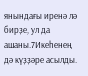янындағы иренә лә бирҙе, ул да ашаны.7Икеһенең дә күҙҙәре асылды.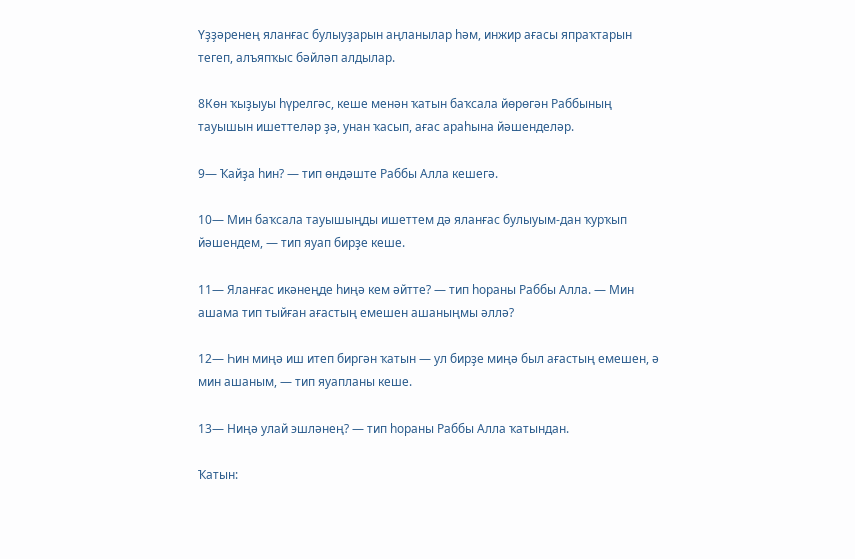Үҙҙәренең яланғас булыуҙарын аңланылар һәм, инжир ағасы япраҡтарын тегеп, алъяпҡыс бәйләп алдылар.

8Көн ҡыҙыуы һүрелгәс, кеше менән ҡатын баҡсала йөрөгән Раббының тауышын ишеттеләр ҙә, унан ҡасып, ағас араһына йәшенделәр.

9— Ҡайҙа һин? — тип өндәште Раббы Алла кешегә.

10— Мин баҡсала тауышыңды ишеттем дә яланғас булыуым-дан ҡурҡып йәшендем, — тип яуап бирҙе кеше.

11— Яланғас икәнеңде һиңә кем әйтте? — тип һораны Раббы Алла. — Мин ашама тип тыйған ағастың емешен ашаныңмы әллә?

12— Һин миңә иш итеп биргән ҡатын — ул бирҙе миңә был ағастың емешен, ә мин ашаным, — тип яуапланы кеше.

13— Ниңә улай эшләнең? — тип һораны Раббы Алла ҡатындан.

Ҡатын: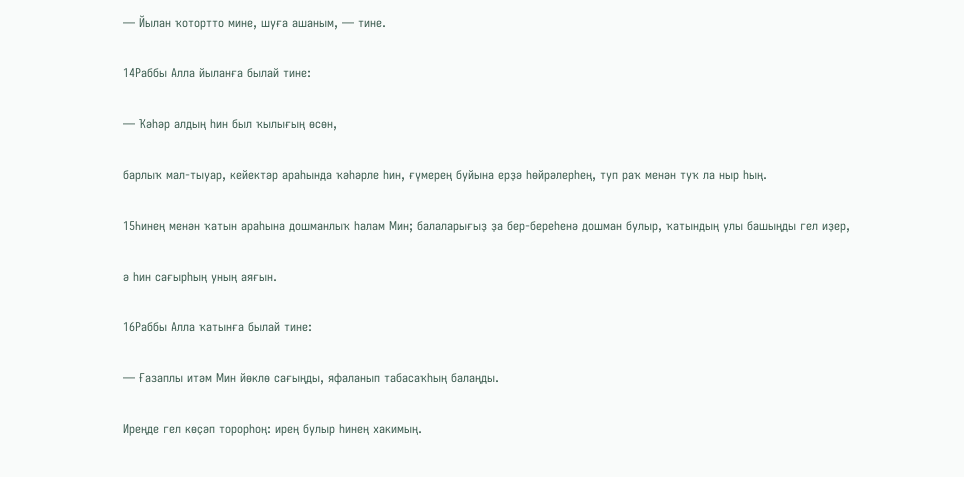— Йылан ҡотортто мине, шуға ашаным, — тине.

14Раббы Алла йыланға былай тине:

— Ҡәһәр алдың һин был ҡылығың өсөн,

барлыҡ мал-тыуар, кейектәр араһында ҡәһәрле һин, ғүмерең буйына ерҙә һөйрәлерһең, туп раҡ менән туҡ ла ныр һың.

15Һинең менән ҡатын араһына дошманлыҡ һалам Мин; балаларығыҙ ҙа бер-береһенә дошман булыр, ҡатындың улы башыңды гел иҙер,

ә һин сағырһың уның аяғын.

16Раббы Алла ҡатынға былай тине:

— Ғазаплы итәм Мин йөклө сағыңды, яфаланып табасаҡһың балаңды.

Иреңде гел көҫәп торорһоң: ирең булыр һинең хакимың.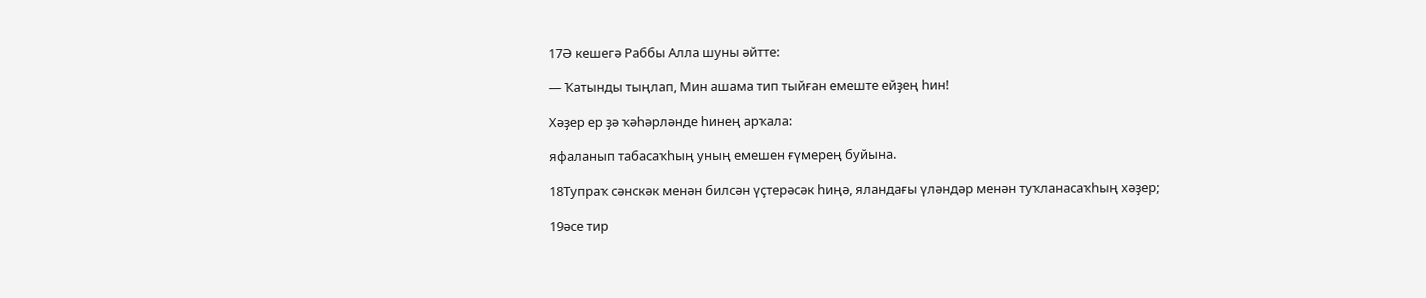17Ә кешегә Раббы Алла шуны әйтте:

— Ҡатынды тыңлап, Мин ашама тип тыйған емеште ейҙең һин!

Хәҙер ер ҙә ҡәһәрләнде һинең арҡала:

яфаланып табасаҡһың уның емешен ғүмерең буйына.

18Тупраҡ сәнскәк менән билсән үҫтерәсәк һиңә, яландағы үләндәр менән туҡланасаҡһың хәҙер;

19әсе тир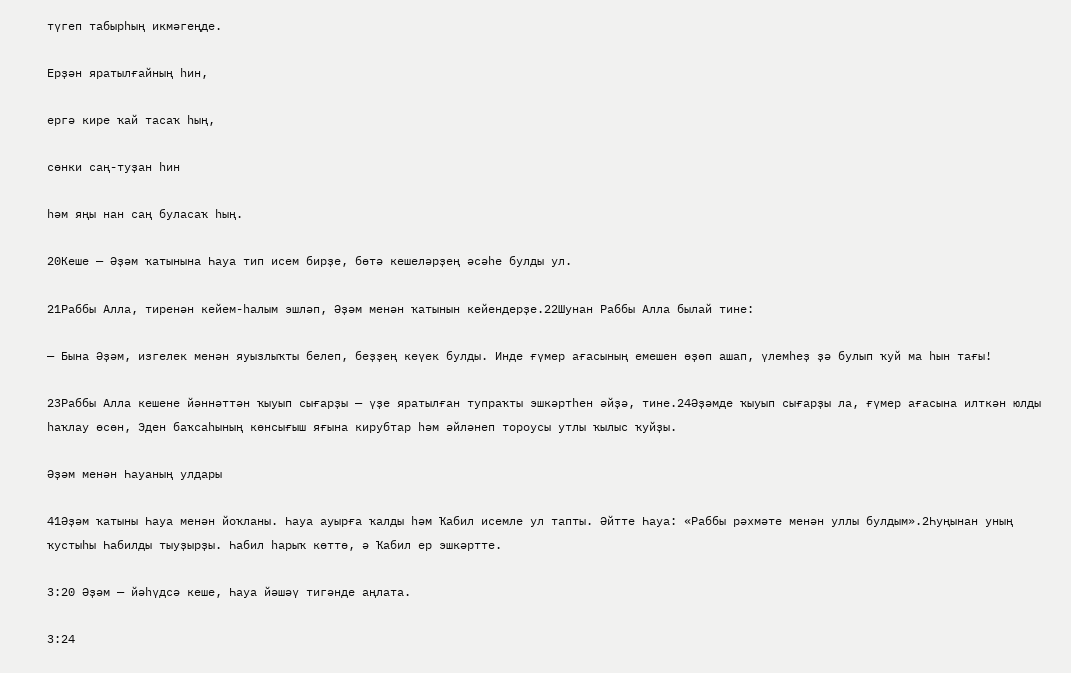түгеп табырһың икмәгеңде.

Ерҙән яратылғайның һин,

ергә кире ҡай тасаҡ һың,

сөнки саң-туҙан һин

һәм яңы нан саң буласаҡ һың.

20Кеше — Әҙәм ҡатынына Һауа тип исем бирҙе, бөтә кешеләрҙең әсәһе булды ул.

21Раббы Алла, тиренән кейем-һалым эшләп, Әҙәм менән ҡатынын кейендерҙе.22Шунан Раббы Алла былай тине:

— Бына Әҙәм, изгелек менән яуызлыҡты белеп, беҙҙең кеүек булды. Инде ғүмер ағасының емешен өҙөп ашап, үлемһеҙ ҙә булып ҡуй ма һын тағы!

23Раббы Алла кешене йәннәттән ҡыуып сығарҙы — үҙе яратылған тупраҡты эшкәртһен әйҙә, тине.24Әҙәмде ҡыуып сығарҙы ла, ғүмер ағасына илткән юлды һаҡлау өсөн, Эден баҡсаһының көнсығыш яғына кирубтар һәм әйләнеп тороусы утлы ҡылыс ҡуйҙы.

Әҙәм менән Һауаның улдары

41Әҙәм ҡатыны Һауа менән йоҡланы. Һауа ауырға ҡалды һәм Ҡабил исемле ул тапты. Әйтте Һауа: «Раббы рәхмәте менән уллы булдым».2Һуңынан уның ҡустыһы Һабилды тыуҙырҙы. Һабил һарыҡ көттө, ә Ҡабил ер эшкәртте.

3:20 Әҙәм — йәһүдсә кеше, Һауа йәшәү тигәнде аңлата.

3:24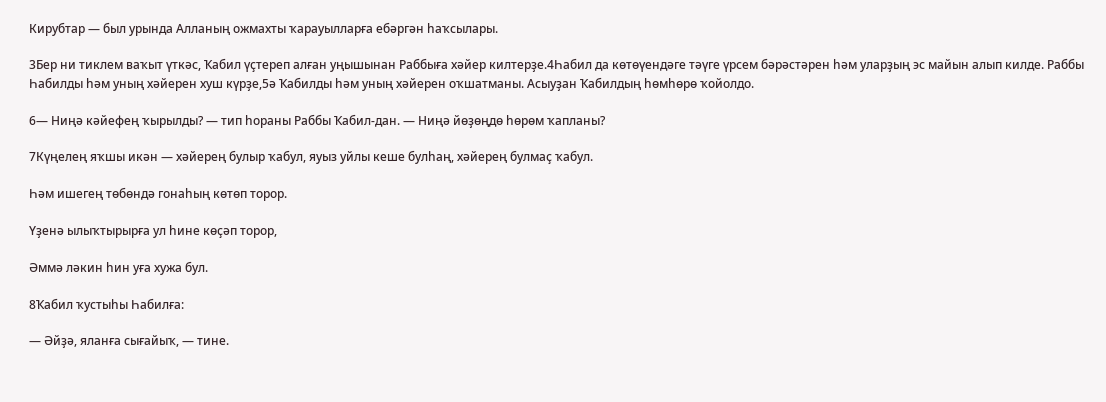Кирубтар — был урында Алланың ожмахты ҡарауылларға ебәргән һаҡсылары.

3Бер ни тиклем ваҡыт үткәс, Ҡабил үҫтереп алған уңышынан Раббыға хәйер килтерҙе.4Һабил да көтөүендәге тәүге үрсем бәрәстәрен һәм уларҙың эс майын алып килде. Раббы Һабилды һәм уның хәйерен хуш күрҙе,5ә Ҡабилды һәм уның хәйерен оҡшатманы. Асыуҙан Ҡабилдың һөмһөрө ҡойолдо.

6— Ниңә кәйефең ҡырылды? — тип һораны Раббы Ҡабил-дан. — Ниңә йөҙөңдө һөрөм ҡапланы?

7Күңелең яҡшы икән — хәйерең булыр ҡабул, яуыз уйлы кеше булһаң, хәйерең булмаҫ ҡабул.

Һәм ишегең төбөндә гонаһың көтөп торор.

Үҙенә ылыҡтырырға ул һине көҫәп торор,

Әммә ләкин һин уға хужа бул.

8Ҡабил ҡустыһы Һабилға:

— Әйҙә, яланға сығайыҡ, — тине.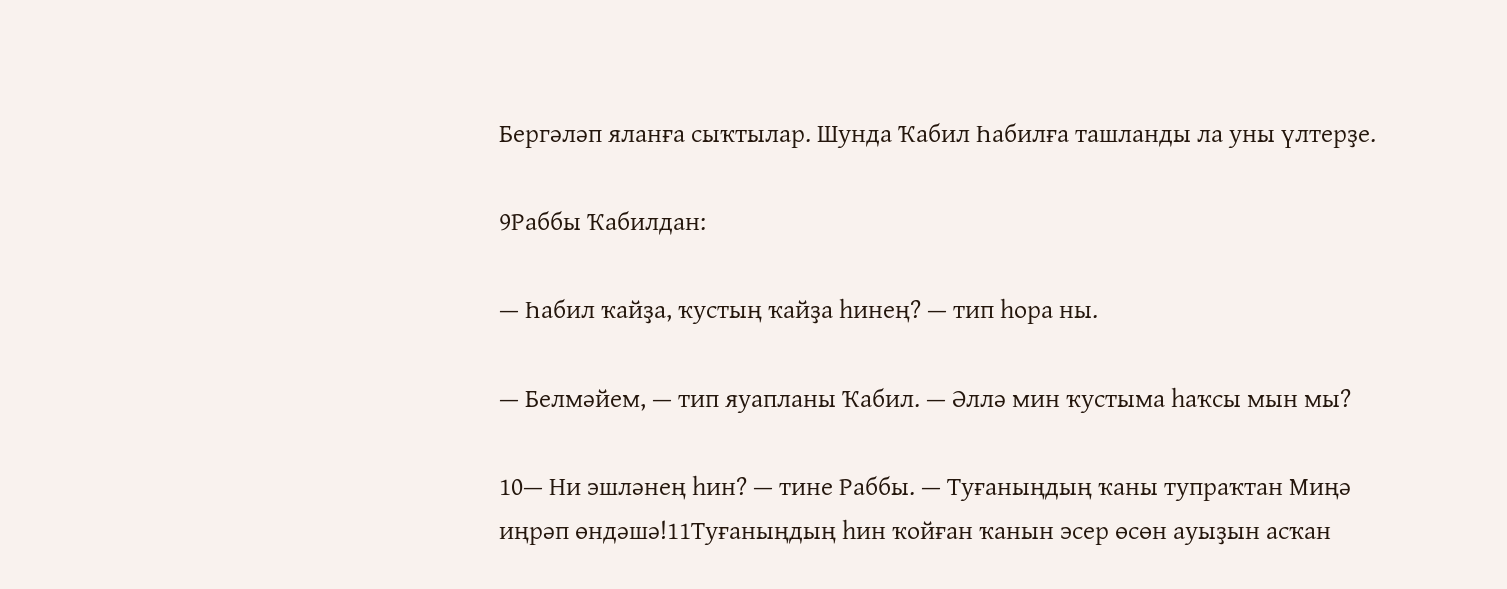Бергәләп яланға сыҡтылар. Шунда Ҡабил Һабилға ташланды ла уны үлтерҙе.

9Раббы Ҡабилдан:

— Һабил ҡайҙа, ҡустың ҡайҙа һинең? — тип һора ны.

— Белмәйем, — тип яуапланы Ҡабил. — Әллә мин ҡустыма һаҡсы мын мы?

10— Ни эшләнең һин? — тине Раббы. — Туғаныңдың ҡаны тупраҡтан Миңә иңрәп өндәшә!11Туғаныңдың һин ҡойған ҡанын эсер өсөн ауыҙын асҡан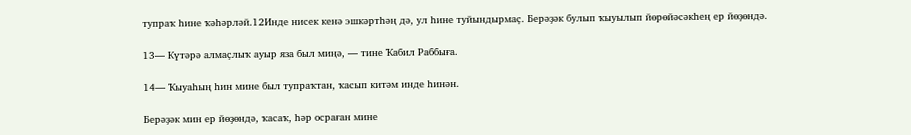тупраҡ һине ҡәһәрләй.12Инде нисек кенә эшкәртһәң дә, ул һине туйындырмаҫ. Берәҙәк булып ҡыуылып йөрөйәсәкһең ер йөҙөндә.

13— Күтәрә алмаҫлыҡ ауыр яза был миңә, — тине Ҡабил Раббыға.

14— Ҡыуаһың һин мине был тупраҡтан, ҡасып китәм инде һинән.

Берәҙәк мин ер йөҙөндә, ҡасаҡ, һәр осраған мине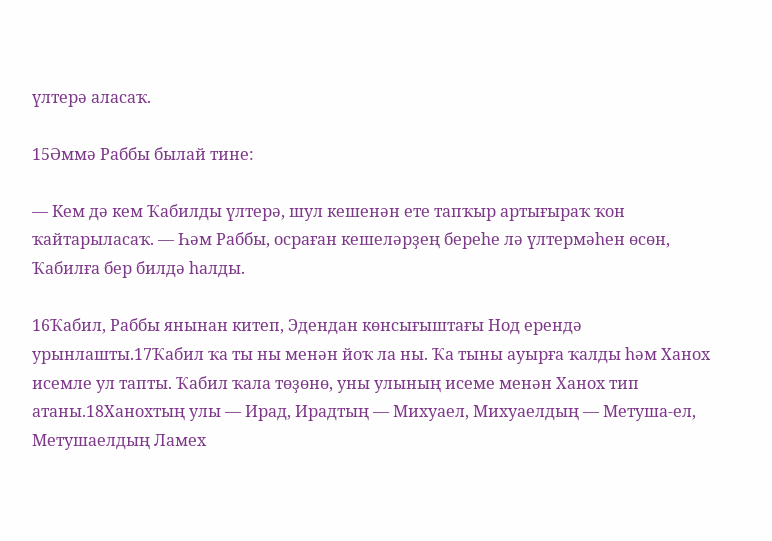үлтерә аласаҡ.

15Әммә Раббы былай тине:

— Кем дә кем Ҡабилды үлтерә, шул кешенән ете тапҡыр артығыраҡ ҡон ҡайтарыласаҡ. — Һәм Раббы, осраған кешеләрҙең береһе лә үлтермәһен өсөн, Ҡабилға бер билдә һалды.

16Ҡабил, Раббы янынан китеп, Эдендан көнсығыштағы Нод ерендә урынлашты.17Ҡабил ҡа ты ны менән йоҡ ла ны. Ҡа тыны ауырға ҡалды һәм Ханох исемле ул тапты. Ҡабил ҡала төҙөнө, уны улының исеме менән Ханох тип атаны.18Ханохтың улы — Ирад, Ирадтың — Михуаел, Михуаелдың — Метуша-ел, Метушаелдың Ламех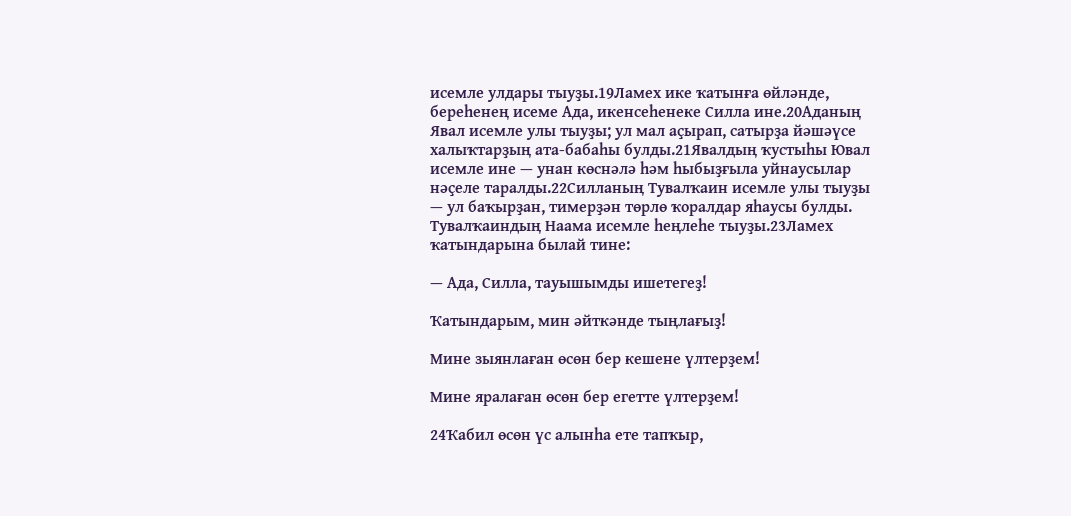исемле улдары тыуҙы.19Ламех ике ҡатынға өйләнде, береһенең исеме Ада, икенсеһенеке Силла ине.20Аданың Явал исемле улы тыуҙы; ул мал аҫырап, сатырҙа йәшәүсе халыҡтарҙың ата-бабаһы булды.21Явалдың ҡустыһы Ювал исемле ине — унан көснәлә һәм һыбыҙғыла уйнаусылар нәҫеле таралды.22Силланың Тувалҡаин исемле улы тыуҙы — ул баҡырҙан, тимерҙән төрлө ҡоралдар яһаусы булды. Тувалҡаиндың Наама исемле һеңлеһе тыуҙы.23Ламех ҡатындарына былай тине:

— Ада, Силла, тауышымды ишетегеҙ!

Ҡатындарым, мин әйткәнде тыңлағыҙ!

Мине зыянлаған өсөн бер кешене үлтерҙем!

Мине яралаған өсөн бер егетте үлтерҙем!

24Ҡабил өсөн үс алынһа ете тапҡыр,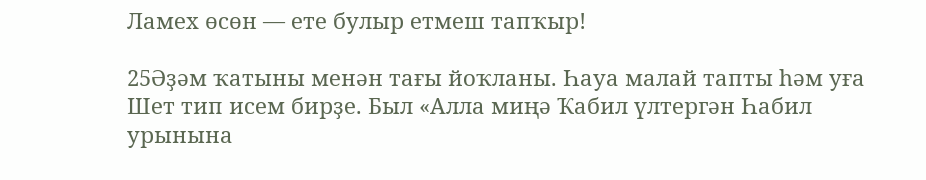Ламех өсөн — ете булыр етмеш тапҡыр!

25Әҙәм ҡатыны менән тағы йоҡланы. Һауа малай тапты һәм уға Шет тип исем бирҙе. Был «Алла миңә Ҡабил үлтергән Һабил урынына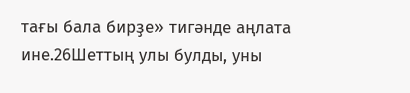тағы бала бирҙе» тигәнде аңлата ине.26Шеттың улы булды, уны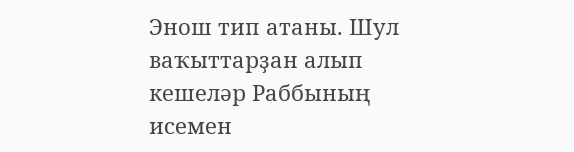Энош тип атаны. Шул ваҡыттарҙан алып кешеләр Раббының исемен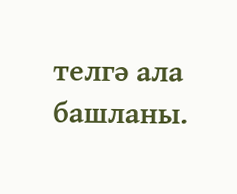телгә ала башланы.